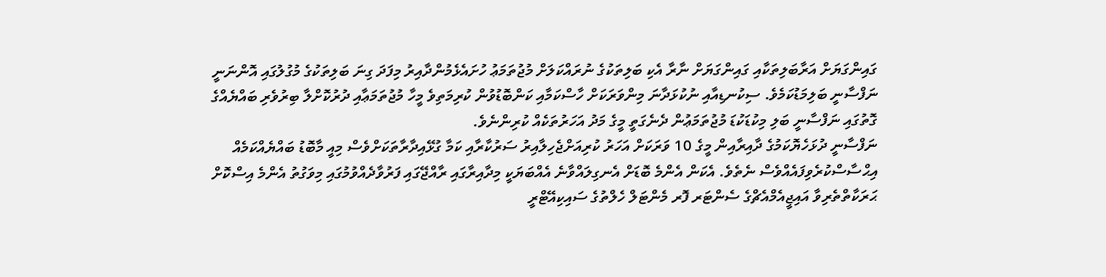ގައިންގަޔަށް އަރާބަލިތަކާއި ގައިންގަޔަށް ނާރާ އެކި ބަލިތަކުގެ ނުރައްކަލަށް މުޖުތަމަޢު ހުށައެޅެމުންދާއިރު މިފަދަ ގިނަ ބަލިތަކުގެ މުގުލުގައި އޮންނަނީ ނަފްސާނީ ބަލިމަޑުކަމެވެ. ސިކުނޑިއާއި ނުކުޅަދާނަ މިންވަރަކަށް ހާސްކަމާއި ކަންބޮޑުވުން ކުރިމަތިވެ މީހާ މުޖުތަމަޢާއި ދުރުކޮށްލާ ބިރުވެރި ބައްޔެއްގެ ގޮތުގައި ނަފްސާނީ ބަލި މިކުޑަކުޑަ މުޖުތަމަޢުން ދެނެގަތީ މީގެ މަދު އަހަރުތަކެއް ކުރިންނެވެ.
ނަފްސާނީ ދުޅަހެޔޮކަމުގެ ދާއިރާއިން މީގެ 10 ވަރަކަށް އަހަރު ކުރިއަށްޖެހިލާއިރު ސަރުކާރާއި ކަމާ ގުޅޭއިދާރާތަކަށްވެސް މިއީ މާބޮޑު ބައްޔެއްކަމެއް އިޙްސާސްކުރެވިފައެއްވެސް ނެތެވެ. އެކަން އެންމެ ބޮޑަށް އެނގިލައްވާނެ އެއްބަޔަކީ މިދާއިރާގައި ރާއްޖޭގައި ފަރުވާދެއްވުމުގައި މިވަގުތު އެންމެ އިސްކޮށް ޙަރަކާތްތެރިވާ އައިޖީއެމްއެޗްގެ ސެންޓަރ ފޮރ މެންޓަލް ހެލްތުގެ ސައިކިއޭޓްރީ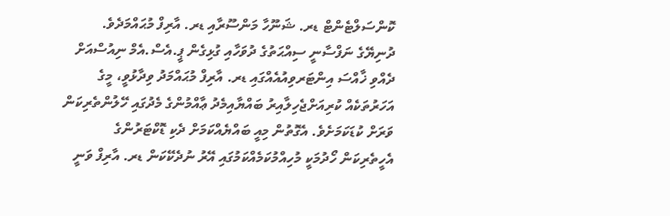ކޮންސަލްޓެންޓް ޑރ. ޝަނޫހާ މަންސޫރާއި ޑރ. އާރިފް މުޙައްމަދެވެ.
ދުނިޔޭގެ ނަފްސާނީ ސިއްޙަތުގެ ދުވަހާއި ގުޅިގެން ޕީ.އެސް.އެމް ނިއުސްއަށް ދެއްވި ޚާއްސަ އިންޓަރވިއުއެއްގައި ޑރ. އާރިފް މުޙައްމަދު ވިދާޅުވީ، މީގެ އަހަރުތަކެއް ކުރިއަށްޖެހިލާއިރު ބައްޔާއިމެދު ޢާއްމުންގެ މެދުގައި ހޭލުންތެރިކަން ވަރަށް ކުޑަކަމަށެވެ. އެގޮތުން މިއީ ބައްޔެއްކަމަށް ދެކި ޑޮކްޓަރުންގެ އެހީތެރިކަން ހޯދުމަކީ މުހިއްމުކަމެއްކަމުގައި އޭރު ނުދެކޭކަން ޑރ. އާރިފް ވަނީ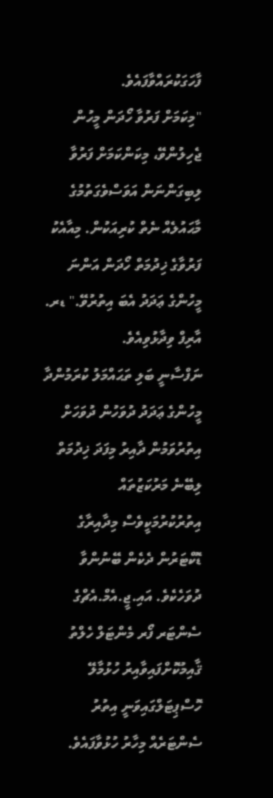ފާހަގަކުރައްވާފައެވެ.
"މިކަމަށް ފަރުވާ ހޯދަން މީހުން ޖެހިލުންވޭ، މިކަންކަމަށް ފަރުވާ ލިބިގަންނަން އަވަސްވެގަތުމުގެ މާޙައުލެއް ނެތް ކުރިއަކުން. މިއާއެކު ފަރުވާގެ ޚިދުމަތް ހޯދަން އަންނަ މީހުންގެ ޢަދަދު އެބަ އިތުރުވޭ." ޑރ. އާރިފް ވިދާޅުވިއެވެ.
ނަފްސާނީ ބަލި ތަޙައްމަލު ކުރަމުންދާ މީހުންގެ ޢަދަދު ދުވަހުން ދުވަހަށް އިތުރުވަމުން ދާއިރު މިފަދަ ޚިދުމަތް ލިބޭނެ މަރުކަޒުތައް އިތުރުކުރުމަކީވެސް މިދާއިރާގެ ޑޮކްޓަރުން ދެކެން ބޭނުންވާ ދުވަހެކެވެ. އައި.ޖީ.އެމް.އެޗްގެ ސެންޓަރ ފޯރ މެންޓަލް ހެލްތު ޤާއިމުކޮށްފައިވާއިރު ހުޅުމާލޭ ހޮސްޕިޓަލްގައިވަނީ އިތުރު ސެންޓަރެއް މިހާރު ހުޅުވާފައެވެ.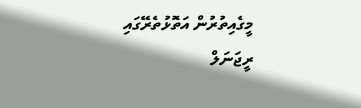މީގެއިތުރުން އަތޮޅުތެރޭގައި ރީޖަނަލް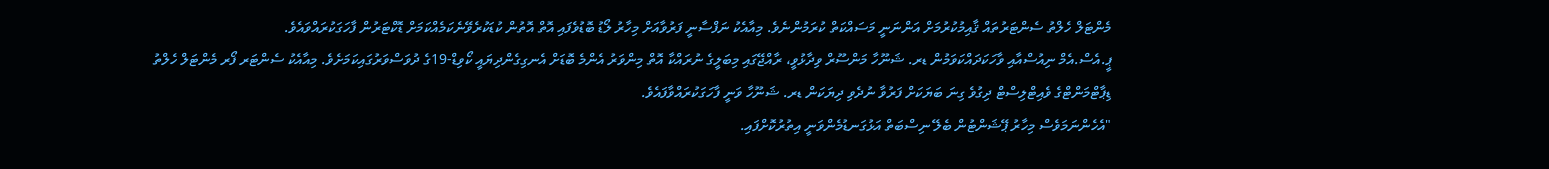މެންޓަލް ހެލްތު ސެންޓަރުތައް ޤާއިމުކުރުމަށް އަންނަނީ މަސައްކަތް ކުރަމުންނެވެ. މިއާއެކު ނަފްސާނީ ފަރުވާއަށް މިހާރު ލޯޑު ބޮޑުވެފައި އޮތް އޮތުން ކުޑަކުރެވޭނެކަމެއްކަމަށް ޑޮކްޓަރުން ފާހަގަކުރައްވައެވެ.
ޕީ.އެސް.އެމް ނިއުސްއާއި ވާހަކަދައްކަވަމުން ޑރ. ޝަނޫހާ މަންސޫރް ވިދާޅުވީ، ރާއްޖޭގައި މިބަލީގެ ނުރައްކާ އޮތް މިންވަރު އެންމެ ބޮޑަށް އެނގިގެންދިޔައީ ކޯވިޑް-19ގެ ދުވަސްވަރުގައިކަމަށެވެ. މިއާއެކު ސެންޓަރ ފޯރ މެންޓަލް ހެލްތު ޑިޕާޓްމަންޓްގެ ވެއިޓްލިސްޓް ދިގުވެ ގިނަ ބަޔަކަށް ފަރުވާ ނުދެވި ދިޔަކަން ޑރ. ޝަނޫހާ ވަނީ ފާހަގަކުރައްވާފައެވެ.
"އެހެންނަމަވެސް މިހާރު ޕޭޝަންޓުން ބެލޭ ނިސްބަތް އަޅުގަނޑުމެންވަނީ އިތުރުކޮށްފައި.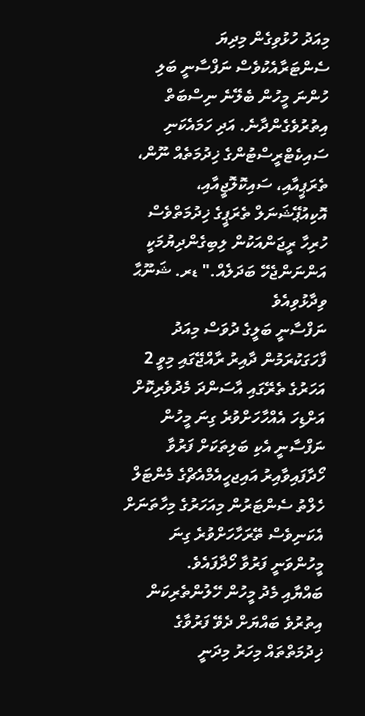މިއަދު ހުޅުވިގެން މިދިޔަ ސެންޓަރާއެކުވެސް ނަފްސާނީ ބަލި ހުންނަ މީހުން ބެލޭނެ ނިސްބަތް އިތުރުވެގެންދާނެ. އަދި ހަމައެކަނި ސައިކެޓްރީސްޓުންގެ ޚިދުމަތެއް ނޫން، ތެރަޕީއާއި، ސައިކޮލޮޖީއާއި، އޮކިއުޕޭޝަނަލް ތެރަޕީގެ ޚިދުމަތްވެސް ހުރިހާ ރީޖަންއަކުން ލިބިގެންދިޔުމަކީ އަންނަންޖެހޭ ބަދަލެއް." ޑރ. ޝަނޫޙާ ވިދާޅުވިއެވެ
ނަފްސާނީ ބަލީގެ ދުވަސް މިއަދު ފާހަގަކުރަމުން ދާއިރު ރާއްޖޭގައި މިވީ 2 އަހަރުގެ ތެރޭގައި އާސަންދަ މެދުވެރިކޮށް އަށްޑިހަ އެއްހާހަށްވުރެ ގިނަ މީހުން ނަފްސާނީ އެކި ބަލިތަކަށް ފަރުވާ ހޯދާފައިވާއިރު އައިޖހީއެމްއެޗްގެ މެންޓަލް ހެލްތު ސެންޓަރުން މިއަހަރުގެ މިހާތަނަށް އެކަނިވެސް ތޭރަހާހަށްވުރެ ގިނަ މީހުންވަނީ ފަރުވާ ހޯދާފައެވެ.
ބައްޔާއި މެދު މީހުން ހޭލުންތެރިކަން އިތުރުވެ ބައްޔަށް ދެވޭ ފަރުވާގެ ޚިދުމަތްތައް މިހަރު މިދަނީ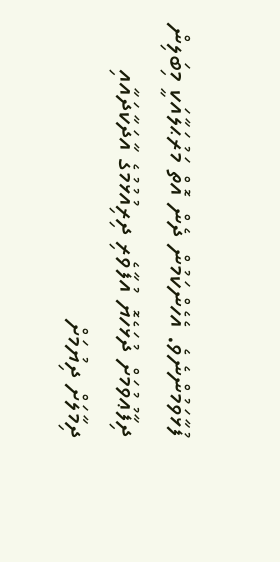ފުޅާވަމުންނެވެ. އެހެންކަމުން ދެން އޮތް މަރުޙަލާއަކީ މިބަލިން ދިފާޢުވުމަށް ދުޅަހެޔޮ އުފާވެރި ދިރިއުޅުމުގެ އާދަކާދައާއި ދިމާލަށް ދިޔުމަށް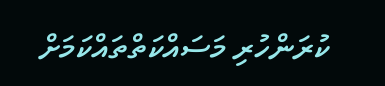ކުރަންހުރި މަސައްކަތްތައްކަމަށް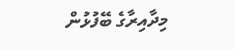މިދާއިރާގެ ބޭފުޅުން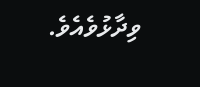ވިދާޅުވެއެވެ.